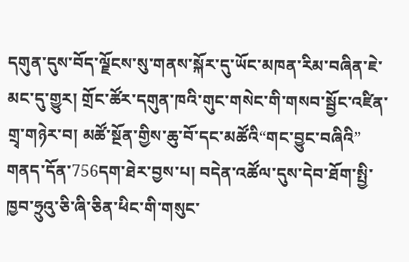དགུན་དུས་བོད་ལྗོངས་སུ་གནས་སྐོར་དུ་ཡོང་མཁན་རིམ་བཞིན་ཇེ་མང་དུ་གྱུར། གྲོང་ཚོར་དགུན་ཁའི་གུང་གསེང་གི་གསབ་སྦྱོང་འཛིན་གྲྭ་གཉེར་བ། མཚོ་སྔོན་གྱིས་ཆུ་བོ་དང་མཚོའི“གང་བྱུང་བཞིའི” གནད་དོན་756དག་ཐེར་བྱས་པ། བདེན་འཚོལ་དུས་དེབ་ཐོག་སྤྱི་ཁྱབ་ཧྲུའུ་ཅི་ཞི་ཅིན་ཕིང་གི་གསུང་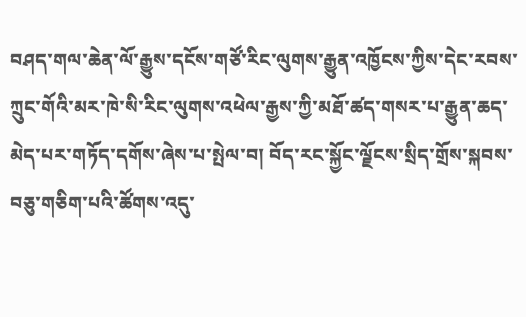བཤད་གལ་ཆེན་ལོ་རྒྱུས་དངོས་གཙོ་རིང་ལུགས་རྒྱུན་འཁྱོངས་ཀྱིས་དེང་རབས་ཀྲུང་གོའི་མར་ཁེ་སི་རིང་ལུགས་འཕེལ་རྒྱས་ཀྱི་མཐོ་ཚད་གསར་པ་རྒྱུན་ཆད་མེད་པར་གཏོད་དགོས་ཞེས་པ་སྤེལ་བ། བོད་རང་སྐྱོང་ལྗོངས་སྲིད་གྲོས་སྐབས་བཅུ་གཅིག་པའི་ཚོགས་འདུ་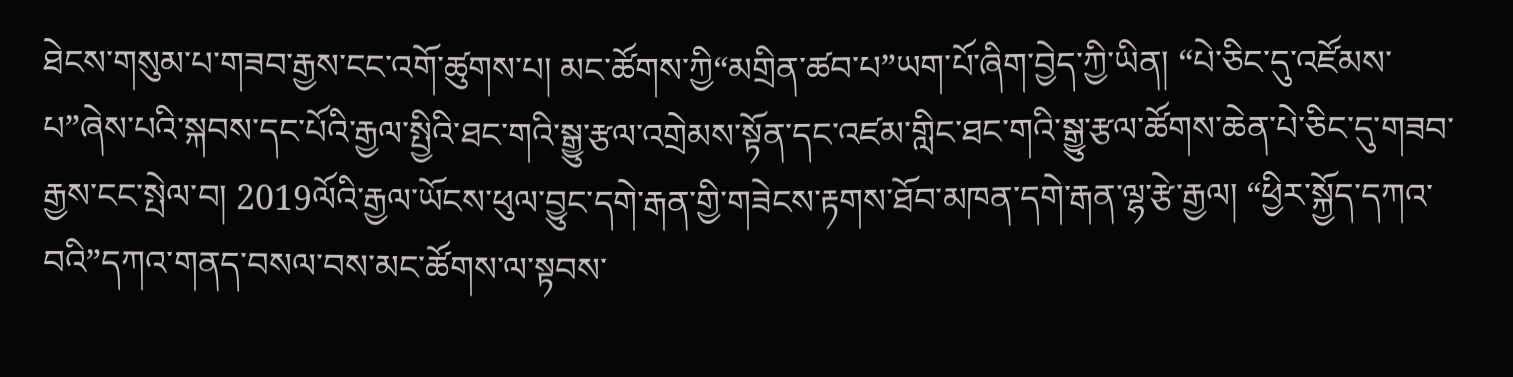ཐེངས་གསུམ་པ་གཟབ་རྒྱས་ངང་འགོ་ཚུགས་པ། མང་ཚོགས་ཀྱི“མགྲིན་ཚབ་པ”ཡག་པོ་ཞིག་བྱེད་ཀྱི་ཡིན། “པེ་ཅིང་དུ་འཛོམས་པ”ཞེས་པའི་སྐབས་དང་པོའི་རྒྱལ་སྤྱིའི་ཐང་གའི་སྒྱུ་རྩལ་འགྲེམས་སྟོན་དང་འཛམ་གླིང་ཐང་གའི་སྒྱུ་རྩལ་ཚོགས་ཆེན་པེ་ཅིང་དུ་གཟབ་རྒྱས་ངང་སྤེལ་བ། 2019ལོའི་རྒྱལ་ཡོངས་ཕུལ་བྱུང་དགེ་རྒན་གྱི་གཟེངས་རྟགས་ཐོབ་མཁན་དགེ་རྒན་ལྷ་རྩེ་རྒྱལ། “ཕྱིར་སྐྱོད་དཀའ་བའི”དཀའ་གནད་བསལ་བས་མང་ཚོགས་ལ་སྟབས་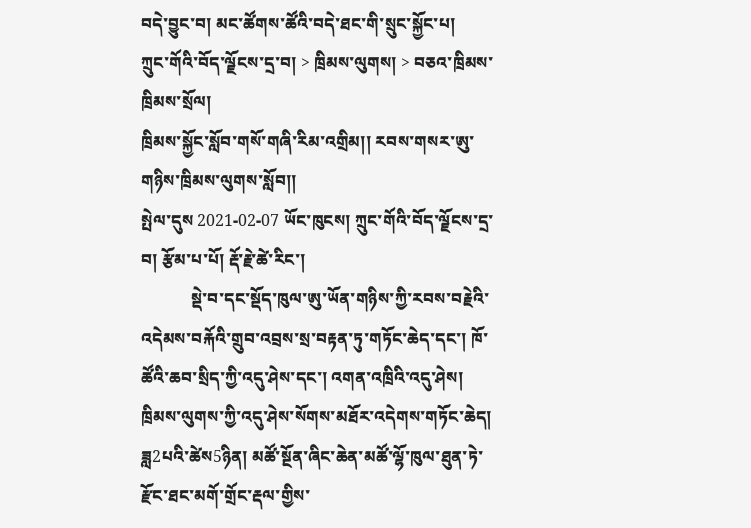བདེ་བྱུང་བ། མང་ཚོགས་ཚོའི་བདེ་ཐང་གི་སྲུང་སྐྱོང་པ།
ཀྲུང་གོའི་བོད་ལྗོངས་དྲ་བ། > ཁྲིམས་ལུགས། > བཅའ་ཁྲིམས་ཁྲིམས་སྲོལ།
ཁྲིམས་སྐྱོང་སློབ་གསོ་གཞི་རིམ་འགྲིམ།། རབས་གསར་ཨུ་གཉིས་ཁྲིམས་ལུགས་སློབ།།
སྤེལ་དུས 2021-02-07 ཡོང་ཁུངས། ཀྲུང་གོའི་བོད་ལྗོངས་དྲ་བ། རྩོམ་པ་པོ། རྡོ་རྗེ་ཚེ་རིང་།
            སྡེ་བ་དང་སྡོད་ཁུལ་ཨུ་ཡོན་གཉིས་ཀྱི་རབས་བརྗེའི་འདེམས་བརྐོའི་གྲུབ་འབྲས་སྲ་བརྟན་ཏུ་གཏོང་ཆེད་དང་། ཁོ་ཚོའི་ཆབ་སྲིད་ཀྱི་འདུ་ཤེས་དང་། འགན་འཁྲིའི་འདུ་ཤེས། ཁྲིམས་ལུགས་ཀྱི་འདུ་ཤེས་སོགས་མཐོར་འདེགས་གཏོང་ཆེད། ཟླ2པའི་ཚེས5ཉིན། མཚོ་སྔོན་ཞིང་ཆེན་མཚོ་ལྷོ་ཁུལ་ཐུན་ཏེ་རྫོང་ཐང་མགོ་གྲོང་རྡལ་གྱིས་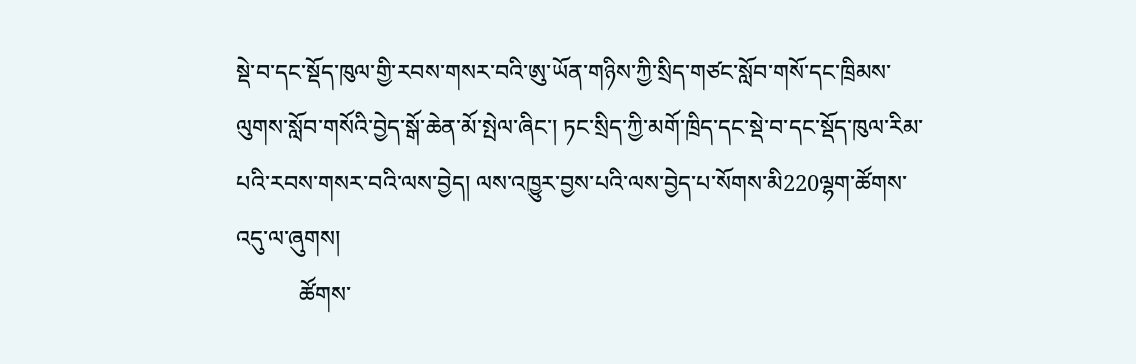སྡེ་བ་དང་སྡོད་ཁུལ་གྱི་རབས་གསར་བའི་ཨུ་ཡོན་གཉིས་ཀྱི་སྲིད་གཙང་སློབ་གསོ་དང་ཁྲིམས་ལུགས་སློབ་གསོའི་བྱེད་སྒོ་ཆེན་མོ་སྤེལ་ཞིང་། ཏང་སྲིད་ཀྱི་མགོ་ཁྲིད་དང་སྡེ་བ་དང་སྡོད་ཁུལ་རིམ་པའི་རབས་གསར་བའི་ལས་བྱེད། ལས་འཁྱུར་བྱས་པའི་ལས་བྱེད་པ་སོགས་མི220ལྷག་ཚོགས་འདུ་ལ་ཞུགས།
           ཚོགས་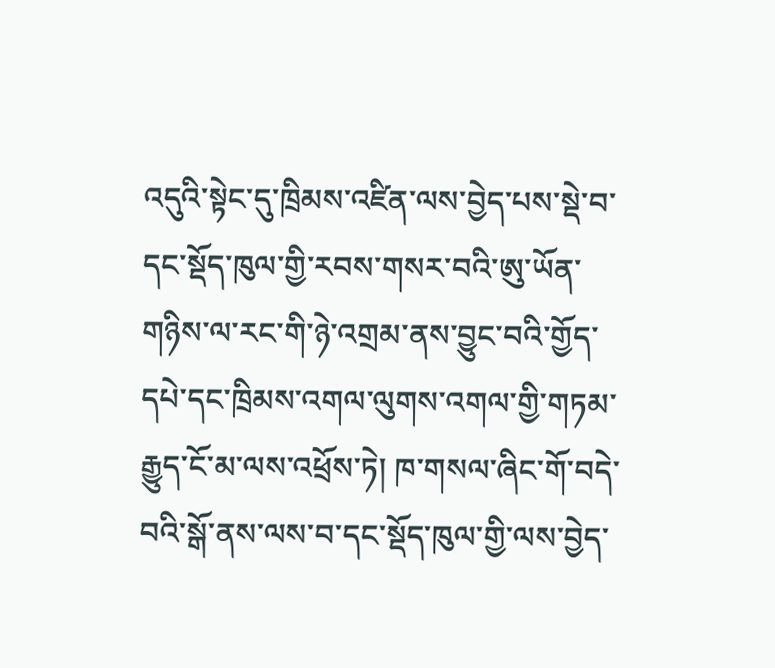འདུའི་སྟེང་དུ་ཁྲིམས་འཛིན་ལས་བྱེད་པས་སྡེ་བ་དང་སྡོད་ཁུལ་གྱི་རབས་གསར་བའི་ཨུ་ཡོན་གཉིས་ལ་རང་གི་ཉེ་འགྲམ་ནས་བྱུང་བའི་གྱོད་དཔེ་དང་ཁྲིམས་འགལ་ལུགས་འགལ་གྱི་གཏམ་རྒྱུད་ངོ་མ་ལས་འཕྲོས་ཏེ། ཁ་གསལ་ཞིང་གོ་བདེ་བའི་སྒོ་ནས་ལས་བ་དང་སྡོད་ཁུལ་གྱི་ལས་བྱེད་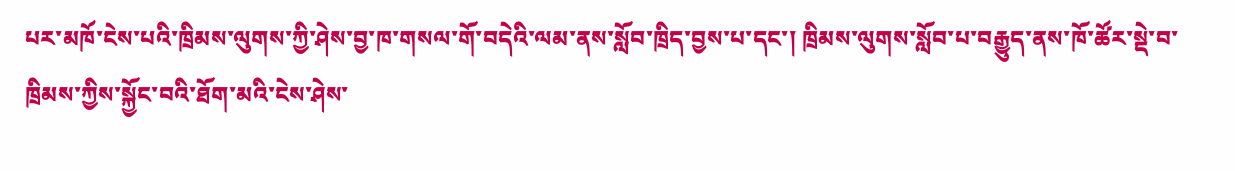པར་མཁོ་ངེས་པའི་ཁྲིམས་ལུགས་ཀྱི་ཤེས་བྱ་ཁ་གསལ་གོ་བདེའི་ལམ་ནས་སློབ་ཁྲིད་བྱས་པ་དང་། ཁྲིམས་ལུགས་སློབ་པ་བརྒྱུད་ནས་ཁོ་ཚོར་སྡེ་བ་ཁྲིམས་ཀྱིས་སྐྱོང་བའི་ཐོག་མའི་ངེས་ཤེས་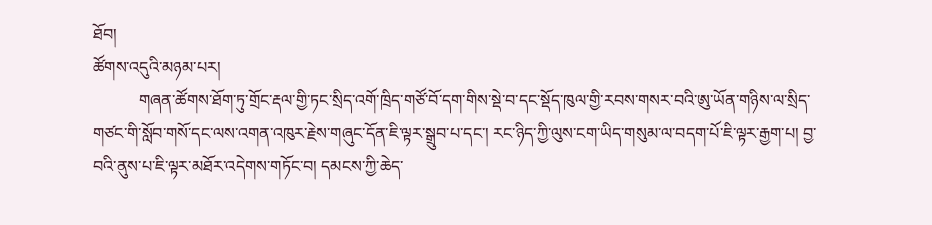ཐོབ།
ཚོགས་འདུའི་མཉམ་པར།
           གཞན་ཚོགས་ཐོག་ཏུ་གྲོང་རྡལ་གྱི་ཏང་སྲིད་འགོ་ཁྲིད་གཙོ་བོ་དག་གིས་སྡེ་བ་དང་སྡོད་ཁུལ་གྱི་རབས་གསར་བའི་ཨུ་ཡོན་གཉིས་ལ་སྲིད་གཙང་གི་སློབ་གསོ་དང་ལས་འགན་འཁུར་རྗེས་གཞུང་དོན་ཇི་ལྟར་སྒྲུབ་པ་དང་། རང་ཉིད་ཀྱི་ལུས་ངག་ཡིད་གསུམ་ལ་བདག་པོ་ཇི་ལྟར་རྒྱག་པ། བྱ་བའི་ནུས་པ་ཇི་ལྟར་མཐོར་འདེགས་གཏོང་བ། དམངས་ཀྱི་ཆེད་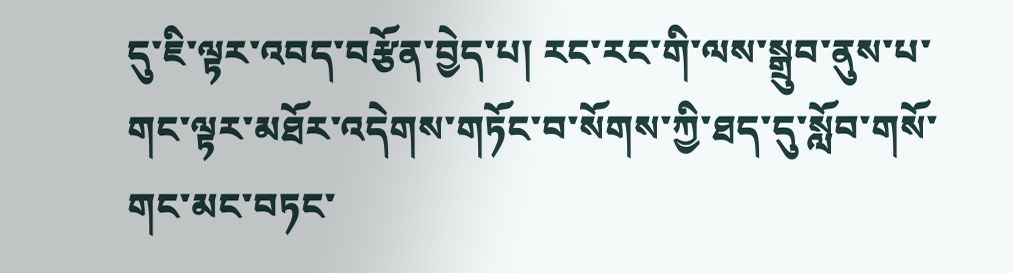དུ་ཇི་ལྟར་འབད་བརྩོན་བྱེད་པ། རང་རང་གི་ལས་སྒྲུབ་ནུས་པ་གང་ལྟར་མཐོར་འདེགས་གཏོང་བ་སོགས་ཀྱི་ཐད་དུ་སློབ་གསོ་གང་མང་བཏང་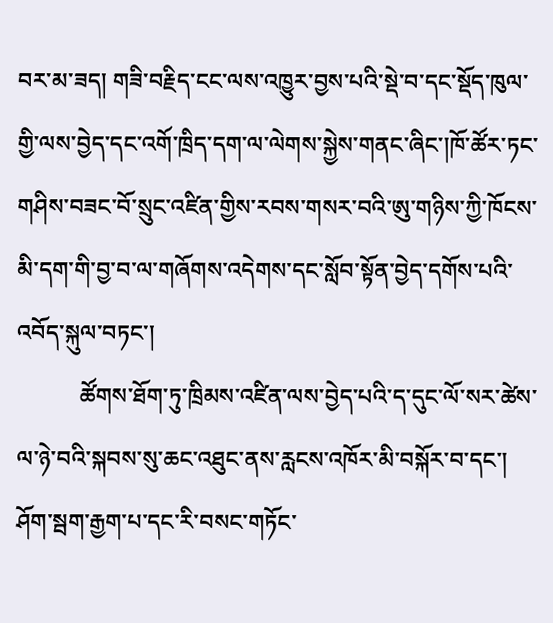བར་མ་ཟད། གཟི་བརྗིད་ངང་ལས་འཁྱུར་བྱས་པའི་སྡེ་བ་དང་སྡོད་ཁུལ་གྱི་ལས་བྱེད་དང་འགོ་ཁྲིད་དག་ལ་ལེགས་སྐྱེས་གནང་ཞིང་།ཁོ་ཚོར་ཏང་གཤིས་བཟང་བོ་སྲུང་འཛིན་གྱིས་རབས་གསར་བའི་ཨུ་གཉིས་ཀྱི་ཁོངས་མི་དག་གི་བྱ་བ་ལ་གཞོགས་འདེགས་དང་སློབ་སྟོན་བྱེད་དགོས་པའི་འབོད་སྐུལ་བཏང་།
           ཚོགས་ཐོག་ཏུ་ཁྲིམས་འཛིན་ལས་བྱེད་པའི་ད་དུང་ལོ་སར་ཚེས་ལ་ཉེ་བའི་སྐབས་སུ་ཆང་འཐུང་ནས་རླངས་འཁོར་མི་བསྐོར་བ་དང་། ཤོག་སྦག་རྒྱག་པ་དང་རི་བསང་གཏོང་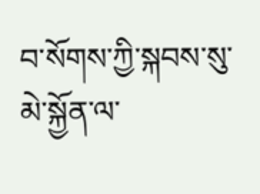བ་སོགས་ཀྱི་སྐབས་སུ་མེ་སྐྱོན་ལ་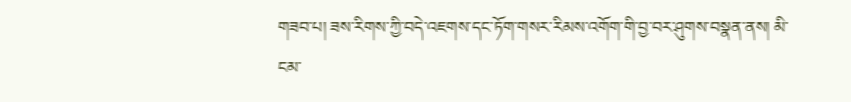གཟབ་པ། ཟས་རིགས་ཀྱི་བདེ་འཇགས་དང་ཏོག་གསར་རིམས་འགོག་གི་བྱ་བར་ཤུགས་བསྣན་ནས། མི་ངམ་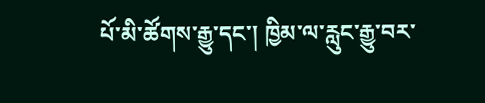པོ་མི་ཚོགས་རྒྱུ་དང་། ཁྱིམ་ལ་རླུང་རྒྱུ་བར་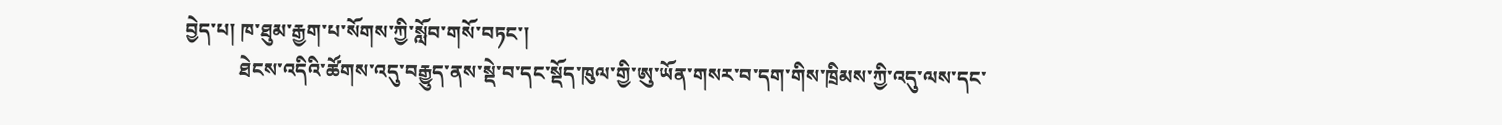བྱེད་པ། ཁ་ཐུམ་རྒྱག་པ་སོགས་ཀྱི་སློབ་གསོ་བཏང་།
           ཐེངས་འདིའི་ཚོགས་འདུ་བརྒྱུད་ནས་སྡེ་བ་དང་སྡོད་ཁུལ་གྱི་ཨུ་ཡོན་གསར་བ་དག་གིས་ཁྲིམས་ཀྱི་འདུ་ལས་དང་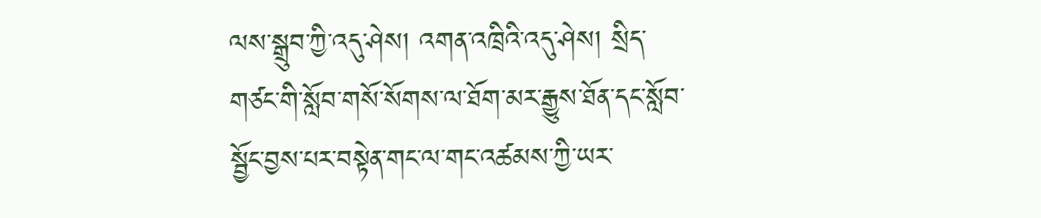ལས་སྒྲུབ་ཀྱི་འདུ་ཤེས། འགན་འཁྲིའི་འདུ་ཤེས། སྲིད་གཙང་གི་སློབ་གསོ་སོགས་ལ་ཐོག་མར་རྒྱུས་ཐོན་དང་སློབ་སྦྱོང་བྱས་པར་བསྟེན་གང་ལ་གང་འཚམས་ཀྱི་ཡར་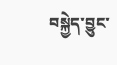བསྐྱེད་བྱུང་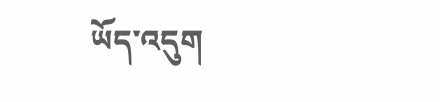ཡོད་འདུག